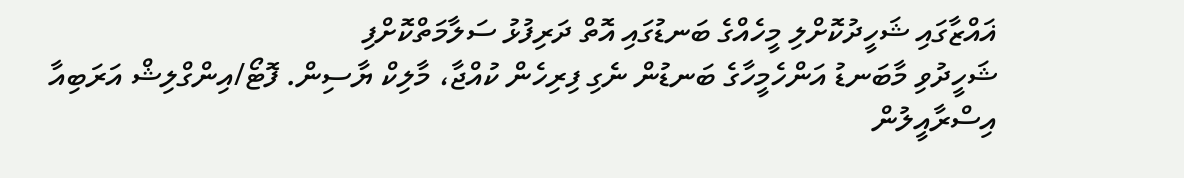ޣައްޒާގައި ޝަހީދުކޮށްލި މީހެއްގެ ބަނޑުގައި އޮތް ދަރިފުޅު ސަލާމަތްކޮށްފި
ޝަހީދުވި މާބަނޑު އަންހެމީހާގެ ބަނޑުން ނެގި ފިރިހެން ކުއްޖާ، މާލިކް ޔާސިން. ފޮޓޯ/އިންގްލިޝް އަރަބިއާ
އިސްރާއީލުން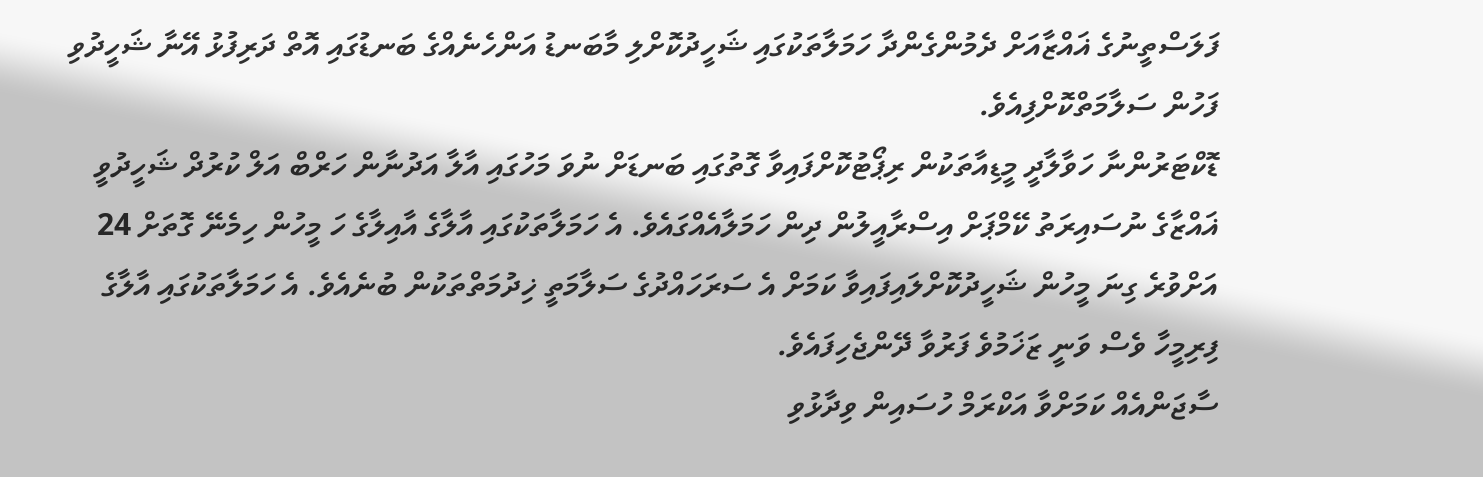ފަލަސްތީނުގެ ޣައްޒާއަށް ދެމުންގެންދާ ހަމަލާތަކުގައި ޝަހީދުކޮށްލި މާބަނޑު އަންހެނެއްގެ ބަނޑުގައި އޮތް ދަރިފުޅު އޭނާ ޝަހީދުވި ފަހުން ސަލާމަތްކޮށްފިއެވެ.
ޑޮކްޓަރުންނާ ހަވާލާދީ މީޑިއާތަކުން ރިޕޯޓުކޮށްފައިވާ ގޮތުގައި ބަނޑަށް ނުވަ މަހުގައި އާލާ އަދުނާން ހަރްބް އަލް ކުރުދް ޝަހީދުވީ ޣައްޒާގެ ނުސައިރަތު ކޭމްޕަށް އިސްރާއީލުން ދިން ހަމަލާއެއްގައެވެ. އެ ހަމަލާތަކުގައި އާލާގެ އާއިލާގެ ހަ މީހުން ހިމެނޭ ގޮތަށް 24 އަށްވުރެ ގިނަ މީހުން ޝަހީދުކޮށްލައިފައިވާ ކަމަށް އެ ސަރަހައްދުގެ ސަލާމަތީ ޚިދުމަތްތަކުން ބުނެއެވެ. އެ ހަމަލާތަކުގައި އާލާގެ ފިރިމީހާ ވެސް ވަނީ ޒަޚަމުވެ ފަރުވާ ދޭންޖެހިފައެވެ.
ސާޖަންއެއް ކަމަށްވާ އަކްރަމް ހުސައިން ވިދާޅުވި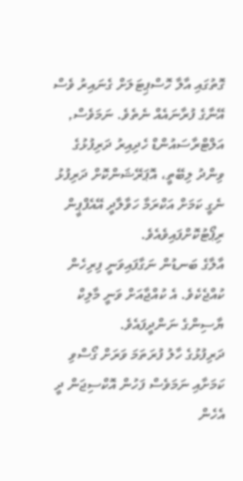ގޮތުގައި އާލާ ހޮސްޕިޓަލަށް ގެނައިރު ވެސް އޭނާގެ ފުރާނައެއް ނެތެވެ. ނަމަވެސް, އަލްޓްރާސައުންޑް ހެދިއިރު ދަރިފުޅުގެ ވިންދު ލިބޭތީ، އޮޕަރޭޝަންކޮށް ދަރިފުޅު ނެގީ ކަމަށް އަކްރަމާ ހަވާލާދީ އޭއެފްޕީން ރިޕޯޓުކޮށްފައިވެއެވެ.
އާލާގެ ބަނޑުން ނަގާފައިވަނީ ފިރިހެން ކުއްޖެކެވެ. އެ ކުއްޖާއަށް ވަނީ މާލިކް ޔާސިންގެ ނަންދީފައެވެ.
ދަރިފުޅުގެ ހާލު ފުރަތަމަ ވަރަށް ގޯސްވި ކަމަށާއި ނަމަވެސް ފަހުން އޮކްސިޖަން ދީ އެހެން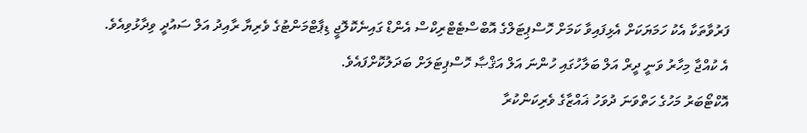ފަރުވާތަކާ އެކު ހަމަޔަކަށް އެޅިފައިވާ ކަމަށް ހޮސްޕިޓަލްގެ އޮބްސްޓެޓްރިކްސް އެންޑް ގައިނެކޮލޮޖީ ޑިޕާޓްމަންޓުގެ ވެރިޔާ ރާއިދު އަލް ސައުދީ ވިދާޅުވިއެވެ.
އެ ކުއްޖާ މިހާރު ވަނީ ދީރް އަލް ބަލާހުގައި ހުންނަ އަލް އަޤްޞާ ހޮސްޕިޓަލަށް ބަދަލުކޮށްފައެވެ.
އޮކްޓޯބަރު މަހުގެ ހަތްވަނަ ދުވަހު ޣައްޒާގެ ވެރިކަންކުރާ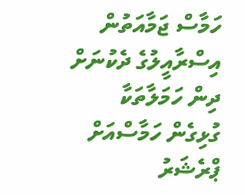ހަމާސް ޖަމާއަތުން އިސްރާއީލުގެ ދެކުނަށް ދިން ހަމަލާތަކާ ގުޅިގެން ހަމާސްއަށް ޕްރެޝަރު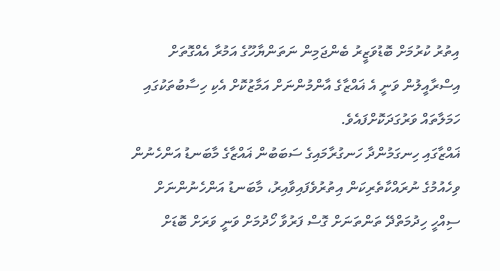އިތުރު ކުރުމަށް ބޮޑުވަޒީރު ބެންޖަމިން ނަތަންޔާހޫގެ އަމުރާ އެއްގޮތަށް އިސްރާއީލުން ވަނީ އެ ޣައްޒާގެ އާންމުންނަށް އަމާޒުކޮށް އެކި ހިސާބުތަކުގައި ހަމަލާތައް ވަރުގަދަކޮށްފައެވެ.
ޣައްޒާގައި ހިނގަމުންދާ ހަނގުރާމައިގެ ސަބަބުން ޣައްޒާގެ މާބަނޑު އަންހެނުން ވިހެއުމުގެ ނުރައްކާތެރިކަން އިތުރުވެފައިވާއިރު، މާބަނޑު އަންހެނުންނަށް ސިއްހީ ހިދުމަތްދޭ ތަންތަނަށް ގޮސް ފަރުވާ ހޯދުމަށް ވަނީ ވަރަށް ބޮޑަށް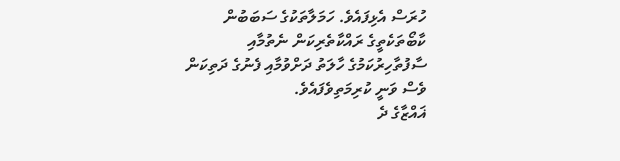ހުރަސް އެޅިފައެވެ. ހަމަލާތަކުގެ ސަބަބުން ކާބޯތަކެތީގެ ރައްކާތެރިކަން ނެތުމާއި ސާފުތާހިރުކަމުގެ ހާލަތު ދަށްވުމާއި ފެނުގެ ދަތިކަން ވެސް ވަނީ ކުރިމަތިވެފައެވެ.
ޣައްޒާގެ ދެ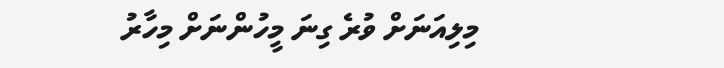މިލިއަނަށް ވުރެ ގިނަ މީހުންނަށް މިހާރު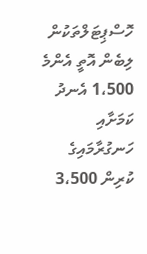ހޮސްޕިޓަލްތަކުން ލިބެން އޮތީ އެންމެ 1،500 އެނދު ކަމަށާއި ހަނގުރާމައިގެ ކުރިން 3،500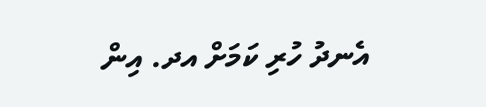އެނދު ހުރި ކަމަށް އދ. އިން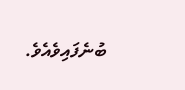ބުނެފައިވެއެވެ.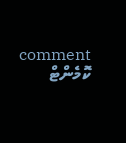comment ކޮމެންޓް